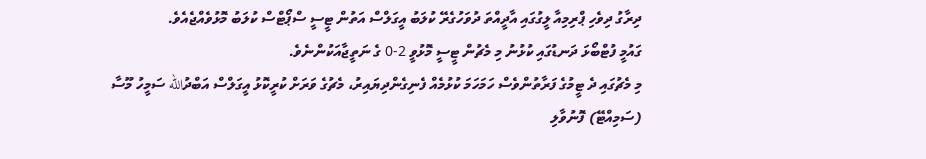ދިރާގު ދިވެހި ޕްރިމިއާ ލީގުގައި އާދީއްތަ ދުވަހުގެރޭ ކުލަބު އީގަލްސް އަތުން ޓީސީ ސްޕޯޓްސް ކުލަބު މޮޅުވެއްޖެއެވެ.
ގައުމީ ފުޓްބޯޅަ ދަނޑުގައި ކުޅުނު މި މެޗުން ޓީސީ މޮޅުވީ 2-0 ގެ ނަތީޖާއަކުންނެވެ.
މި މެޗުގައި ދެ ޓީމުގެ ފަރާތުންވެސް ހަމަހަމަ ކުޅުމެއް ފެނިގެންދިޔައިރު، މެޗުގެ ވަރަށް ކުރީކޮޅު އީގަލްސް އަބްދުالله ސަމީހު މޫސާ (ސަމިއްޓޭ) ފޮނުވާލި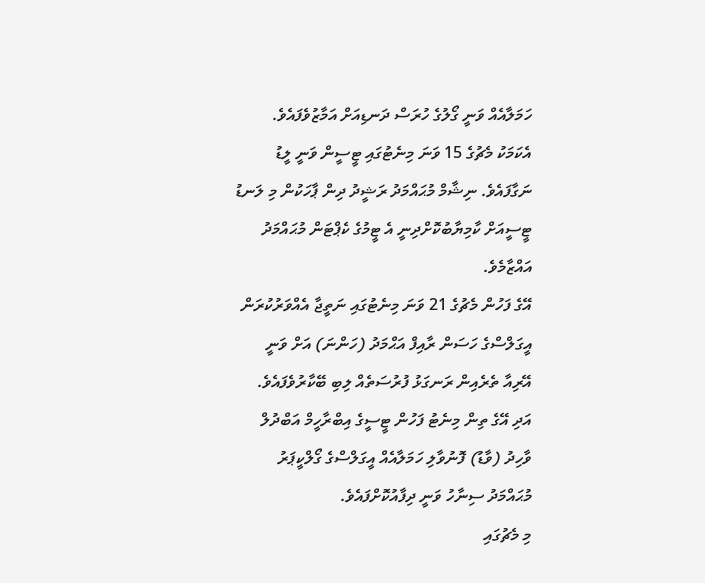ހަމަލާއެއް ވަނީ ގޯލުގެ ހުރަސް ދަނޑިއަށް އަމާޒުވެފައެވެ. އެކަމަކު މެޗުގެ 15 ވަނަ މިނެޓުގައި ޓީސީން ވަނީ ލީޑު ނަގާފައެވެ. ނިޝާމް މުޙައްމަދު ރަޝީދު ދިން ޕާހަކުން މި ލަނޑު ޓީސީއަށް ކާމިޔާބުކޮށްދިނީ އެ ޓީމުގެ ކެޕްޓަން މުޙައްމަދު އައްޒާމެވެ.
އޭގެ ފަހުން މެޗުގެ 21 ވަނަ މިނެޓުގައި ނަތީޖާ އެއްވަރުކުރަން އީގަލްސްގެ ހަސަން ރާއިފް އަޙްމަދު (ހަންނަ) އަށް ވަނީ އޭރިއާ ތެރެއިން ރަނގަޅު ފުރުސަތެއް ލިބި ބޭކާރުވެފައެވެ. އަދި އޭގެ ތިން މިނެޓު ފަހުން ޓީސީގެ އިބްރާހީމް އަބްދުލް ވާހިދު (ވާޑު) ފޮނުވާލި ހަމަލާއެއް އީގަލްސްގެ ގޯލްކީޕަރު މުޙައްމަދު ސިނާހު ވަނީ ދިފާއުކޮށްފައެވެ.
މި މެޗުގައި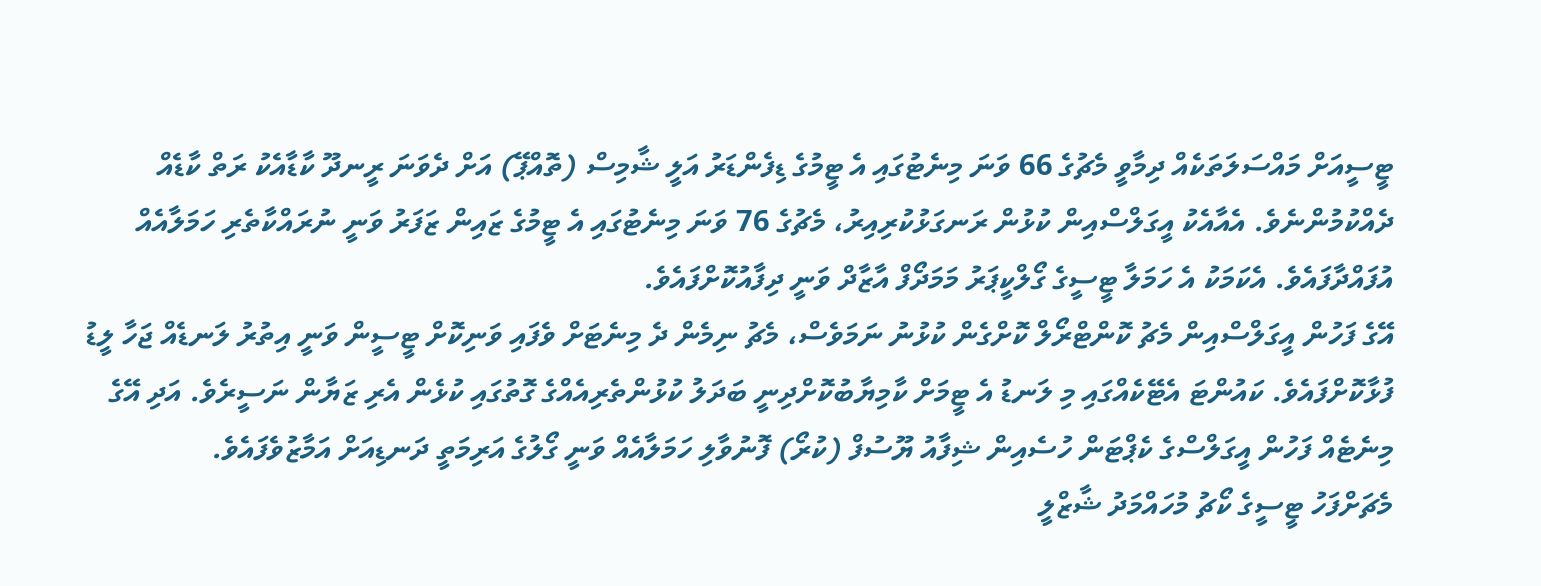ޓީސީއަށް މައްސަލަތަކެއް ދިމާވީ މެޗުގެ 66 ވަނަ މިނެޓުގައި އެ ޓީމުގެ ޑިފެންޑަރު އަލީ ޝާމިސް (ތޮއްޕޭ) އަށް ދެވަނަ ރީނދޫ ކާޑާއެކު ރަތް ކާޑެއް ދެއްކުމުންނެވެ. އެއާއެކު އީގަލްސްއިން ކުޅުން ރަނގަޅުކުރިއިރު، މެޗުގެ 76 ވަނަ މިނެޓުގައި އެ ޓީމުގެ ޒައިން ޒަފަރު ވަނީ ނުރައްކާތެރި ހަމަލާއެއް އުފައްދާފައެވެ. އެކަމަކު އެ ހަމަލާ ޓީސީގެ ގޯލްކީޕަރު މަމަދޯފް އާޒާދް ވަނީ ދިފާއުކޮށްފައެވެ.
އޭގެ ފަހުން އީގަލްސްއިން މެޗު ކޮންޓްރޯލް ކޮށްގެން ކުޅުނު ނަމަވެސް، މެޗު ނިމެން ދެ މިނެޓަށް ވެފައި ވަނިކޮށް ޓީސީން ވަނީ އިތުރު ލަނޑެއް ޖަހާ ލީޑު ފުޅާކޮށްފައެވެ. ކައުންޓަ އެޓޭކެއްގައި މި ލަނޑު އެ ޓީމަށް ކާމިޔާބުކޮށްދިނީ ބަދަލު ކުޅުންތެރިއެއްގެ ގޮތުގައި ކުޅެން އެރި ޒަޔާން ނަސީރެވެ. އަދި އޭގެ މިނެޓެއް ފަހުން އީގަލްސްގެ ކެޕްޓަން ހުސެއިން ޝިފާއު ޔޫސުފް (ކުރޯ) ފޮނުވާލި ހަމަލާއެއް ވަނީ ގޯލުގެ އަރިމަތީ ދަނޑިއަށް އަމާޒުވެފައެވެ.
މެޗަށްފަހު ޓީސީގެ ކޯޗު މުހައްމަދު ޝާޒްލީ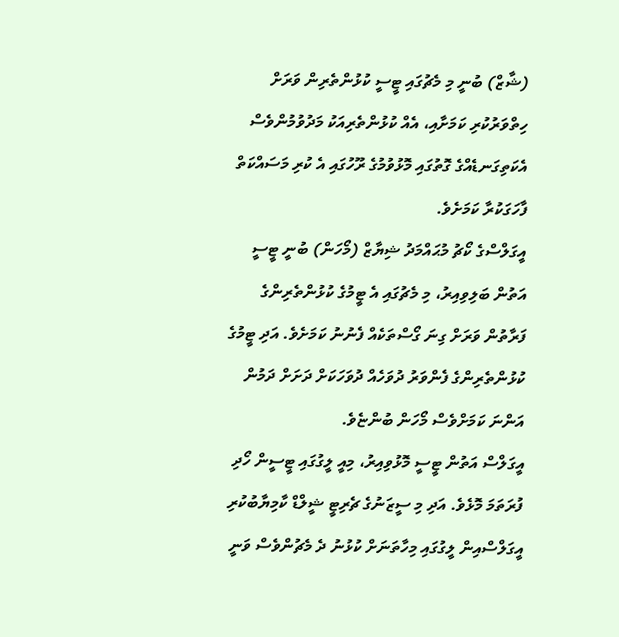(ޝާޒް) ބުނީ މި މެޗުގައި ޓީސީ ކުޅުންތެރިން ވަރަށް ހިތްވަރުކުރި ކަމަށާއި، އެއް ކުޅުންތެރިއަކު މަދުވުމުންވެސް އެކަތިގަނޑެއްގެ ގޮތުގައި މޮޅުވުމުގެ ރޫހުގައި އެ ކުރި މަސައްކަތް ފާހަގަކުރާ ކަމަށެވެ.
އީގަލްސްގެ ކޯޗު މުޙައްމަދު ޝިޔާޒް (މޯހަން) ބުނީ ޓީސީ އަތުން ބަލިވިއިރު، މި މެޗުގައި އެ ޓީމުގެ ކުޅުންތެރިންގެ ފަރާތުން ވަރަށް ގިނަ ގޯސްތަކެއް ފެނުނު ކަމަށެވެ. އަދި ޓީމުގެ ކުޅުންތެރިންގެ ފެންވަރު ދުވަހެއް ދުވަހަކަށް ދަށަށް ދަމުން އަންނަ ކަމަށްވެސް މޯހަން ބުންޏެވެ.
އީގަލްސް އަތުން ޓީސީ މޮޅުވިއިރު، މިއީ ލީގުގައި ޓީސީން ހޯދި ފުރަތަމަ މޮޅެވެ. އަދި މި ސީޒަނުގެ ޗެރިޓީ ޝީލްޑް ކާމިޔާބުކުރި އީގަލްސްއިން ލީގުގައި މިހާތަނަށް ކުޅުނު ދެ މެޗުންވެސް ވަނީ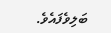ބަލިވެފައެވެ.